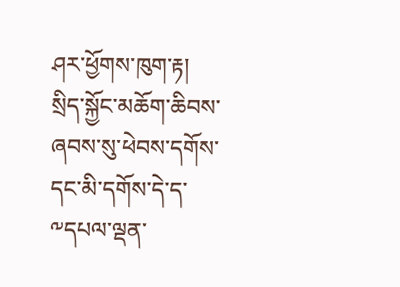ཤར་ཕྱོགས་ཁུག་རྟ།
སྲིད་སྐྱོང་མཆོག་ཆིབས་ཞབས་སུ་ཕེབས་དགོས་དང་མི་དགོས་དེ་ད་༸དཔལ་ལྡན་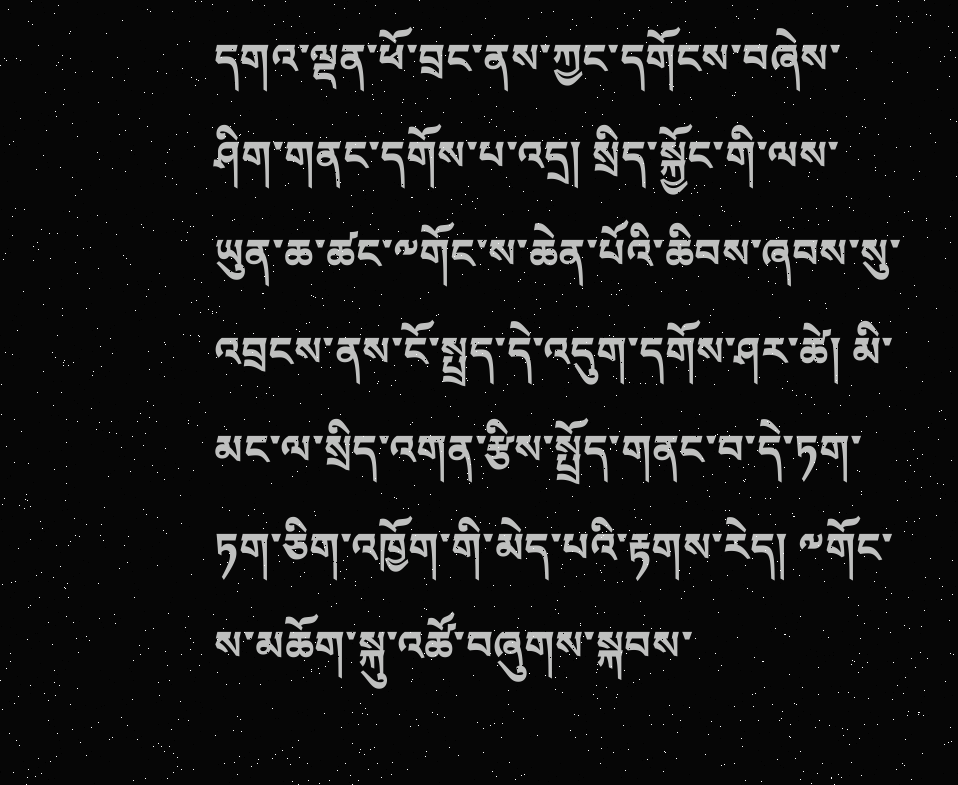དགའ་ལྡན་ཕོ་བྲང་ནས་ཀྱང་དགོངས་བཞེས་ཤིག་གནང་དགོས་པ་འདྲ། སྲིད་སྐྱོང་གི་ལས་ཡུན་ཆ་ཚང་༸གོང་ས་ཆེན་པོའི་ཆིབས་ཞབས་སུ་འབྲངས་ནས་ངོ་སྤྲད་དེ་འདུག་དགོས་ཤར་ཚེ། མི་མང་ལ་སྲིད་འགན་རྩིས་སྤྲོད་གནང་བ་དེ་ཏག་ཏག་ཅིག་འཁྱོག་གི་མེད་པའི་རྟགས་རེད། ༸གོང་ས་མཆོག་སྐུ་འཚོ་བཞུགས་སྐབས་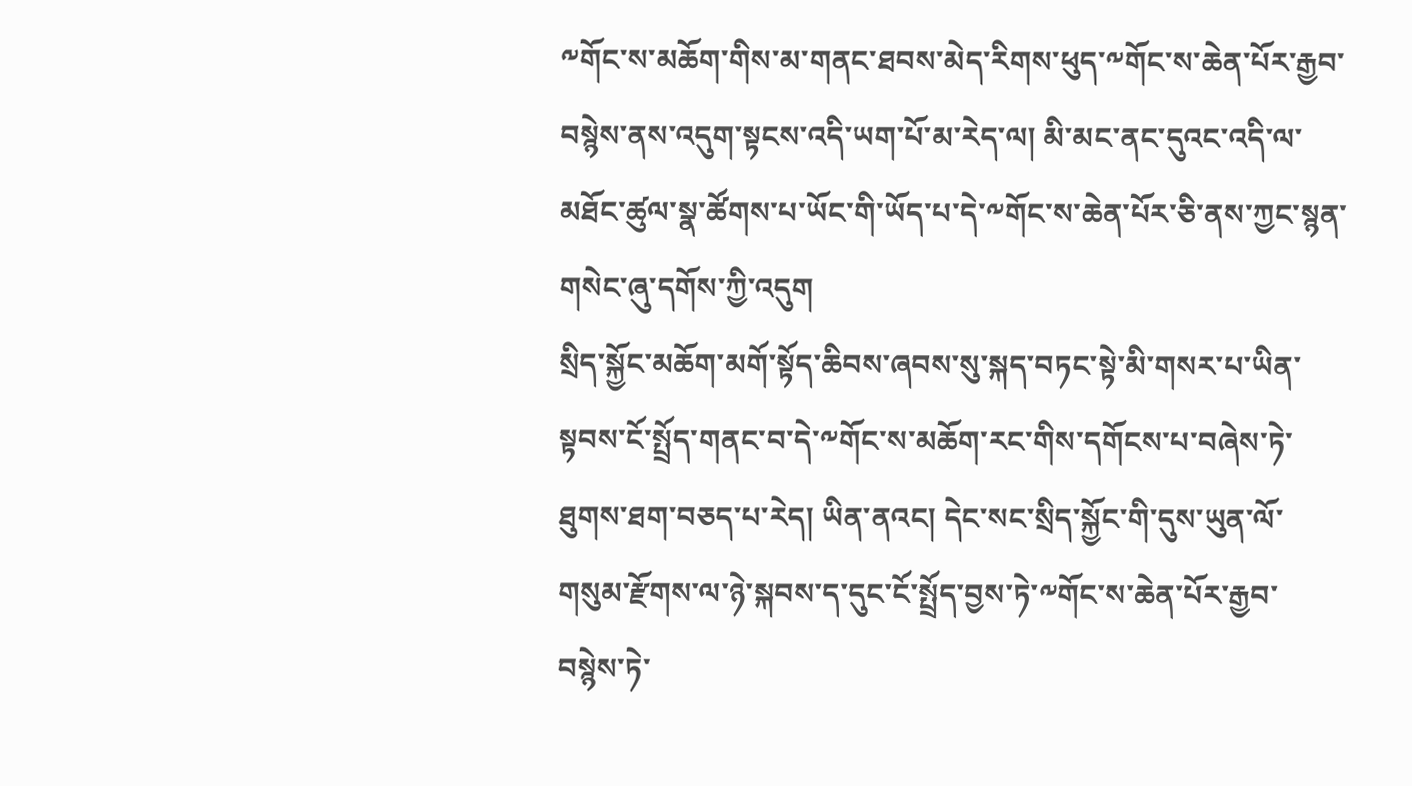༸གོང་ས་མཆོག་གིས་མ་གནང་ཐབས་མེད་རིགས་ཕུད་༸གོང་ས་ཆེན་པོར་རྒྱབ་བསྙེས་ནས་འདུག་སྟངས་འདི་ཡག་པོ་མ་རེད་ལ། མི་མང་ནང་དུའང་འདི་ལ་མཐོང་ཚུལ་སྣ་ཚོགས་པ་ཡོང་གི་ཡོད་པ་དེ་༸གོང་ས་ཆེན་པོར་ཅི་ནས་ཀྱང་སྙན་གསེང་ཞུ་དགོས་ཀྱི་འདུག
སྲིད་སྐྱོང་མཆོག་མགོ་སྟོད་ཆིབས་ཞབས་སུ་སྐད་བཏང་སྟེ་མི་གསར་པ་ཡིན་སྟབས་ངོ་སྤྲོད་གནང་བ་དེ་༸གོང་ས་མཆོག་རང་གིས་དགོངས་པ་བཞེས་ཏེ་ཐུགས་ཐག་བཅད་པ་རེད། ཡིན་ནའང། དེང་སང་སྲིད་སྐྱོང་གི་དུས་ཡུན་ལོ་གསུམ་རྫོགས་ལ་ཉེ་སྐབས་ད་དུང་ངོ་སྤྲོད་བྱས་ཏེ་༸གོང་ས་ཆེན་པོར་རྒྱབ་བསྙེས་ཏེ་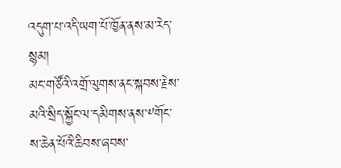འདུག་པ་འདི་ཡག་པོ་ཁྱོན་ནས་མ་རེད་སྙམ།
མང་གཙོའི་འགྲོ་ལུགས་ནང་སྐབས་རྗེས་མའི་སྲིད་སྐྱོང་ལ་དམིགས་ནས་༸གོང་ས་ཆེན་པོའི་ཆིབས་ཞབས་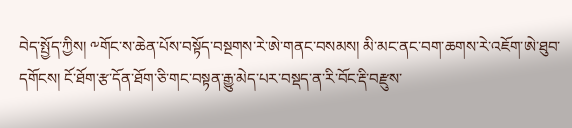བེད་སྤྱོད་ཀྱིས། ༸གོང་ས་ཆེན་པོས་བསྟོད་བསྔགས་རེ་ཨེ་གནང་བསམས། མི་མང་ནང་བག་ཆགས་རེ་འཇོག་ཨེ་ཐུབ་དགོངས། ངོ་ཐོག་རྩ་དོན་ཐོག་ཅི་གང་བསྟན་རྒྱུ་མེད་པར་བསྡད་ན་རི་བོང་རྡི་བརྫུས་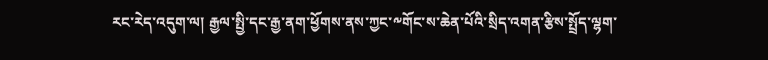རང་རེད་འདུག་ལ། རྒྱལ་སྤྱི་དང་རྒྱ་ནག་ཕྱོགས་ནས་ཀྱང་༸གོང་ས་ཆེན་པོའི་སྲིད་འགན་རྩིས་སྤྲོད་ལྷག་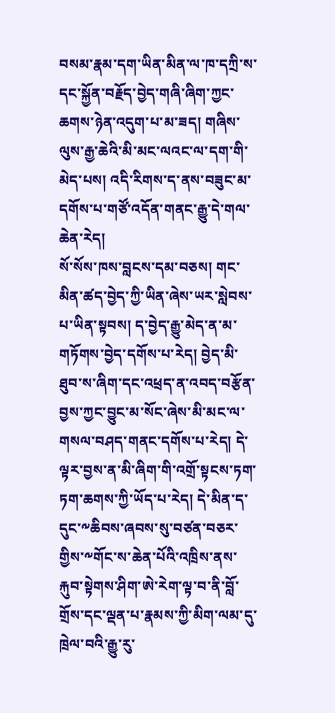བསམ་རྣམ་དག་ཡིན་མིན་ལ་ཁ་དཀྲི་ས་དང་སྐྱོན་བརྗོད་བྱེད་གཞི་ཞིག་ཀྱང་ཆགས་ཉེན་འདུག་པ་མ་ཟད། གཞིས་ལུས་རྒྱ་ཆེའི་མི་མང་ལའང་ལ་དག་གི་མེད་པས། འདི་རིགས་ད་ནས་བཟུང་མ་དགོས་པ་གཙོ་འདོན་གནང་རྒྱུ་དེ་གལ་ཆེན་རེད།
སོ་སོས་ཁས་བླངས་དམ་བཅས། གང་མིན་ཚད་བྱེད་ཀྱི་ཡིན་ཞེས་ཡར་སླེབས་པ་ཡིན་སྟབས། ད་བྱེད་རྒྱུ་མེད་ན་མ་གཏོགས་བྱེད་དགོས་པ་རེད། བྱེད་མི་ཐུབ་ས་ཞིག་དང་འཕྲད་ན་འབད་བརྩོན་བྱས་ཀྱང་བྱུང་མ་སོང་ཞེས་མི་མང་ལ་གསལ་བཤད་གནང་དགོས་པ་རེད། དེ་ལྟར་བྱས་ན་མི་ཞིག་གི་འགྲོ་སྟངས་ཏག་ཏག་ཆགས་ཀྱི་ཡོད་པ་རེད། དེ་མིན་ད་དུང་༸ཆིབས་ཞབས་སུ་བཙན་བཅར་གྱིས་༸གོང་ས་ཆེན་པོའི་འཁྲིས་ནས་རྐུབ་སྟེགས་ཤིག་ཨེ་རེག་ལྟ་བ་ནི་བློ་གྲོས་དང་ལྡན་པ་རྣམས་ཀྱི་མིག་ལམ་དུ་ཁྲེལ་བའི་རྒྱུ་རུ་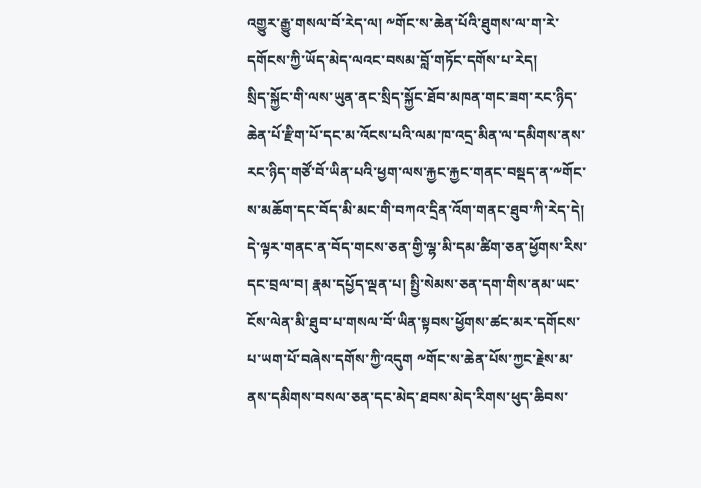འགྱུར་རྒྱུ་གསལ་བོ་རེད་ལ། ༸གོང་ས་ཆེན་པོའི་ཐུགས་ལ་ག་རེ་དགོངས་ཀྱི་ཡོད་མེད་ལའང་བསམ་བློ་གཏོང་དགོས་པ་རེད།
སྲིད་སྐྱོང་གི་ལས་ཡུན་ནང་སྲིད་སྐྱོང་ཐོབ་མཁན་གང་ཟག་རང་ཉིད་ཆེན་པོ་རྫིག་པོ་དང་མ་འོངས་པའི་ལམ་ཁ་འདྲ་མིན་ལ་དམིགས་ནས་རང་ཉིད་གཙོ་བོ་ཡིན་པའི་ཕྱག་ལས་རྐྱང་རྐྱང་གནང་བསྡད་ན་༸གོང་ས་མཆོག་དང་བོད་མི་མང་གི་བཀའ་དྲིན་འོག་གནང་ཐུབ་ཀི་རེད་དེ། དེ་ལྟར་གནང་ན་བོད་གངས་ཅན་གྱི་ལྷ་མི་དམ་ཚིག་ཅན་ཕྱོགས་རིས་དང་བྲལ་བ། རྣམ་དཔྱོད་ལྡན་པ། སྤྱི་སེམས་ཅན་དག་གིས་ནམ་ཡང་ངོས་ལེན་མི་ཐུབ་པ་གསལ་བོ་ཡིན་སྟབས་ཕྱོགས་ཚང་མར་དགོངས་པ་ཡག་པོ་བཞེས་དགོས་ཀྱི་འདུག ༸གོང་ས་ཆེན་པོས་ཀྱང་རྗེས་མ་ནས་དམིགས་བསལ་ཅན་དང་མེད་ཐབས་མེད་རིགས་ཕུད་ཆིབས་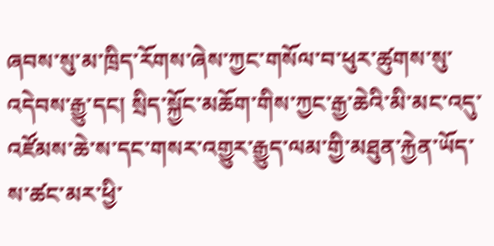ཞབས་སུ་མ་ཁྲིད་རོགས་ཞེས་ཀྱང་གསོལ་བ་ཕུར་ཚུགས་སུ་འདེབས་རྒྱུ་དང། སྲིད་སྐྱོང་མཆོག་གིས་ཀྱང་རྒྱ་ཆེའི་མི་མང་འདུ་འཛོམས་ཆེ་ས་དང་གསར་འགྱུར་རྒྱུད་ལམ་གྱི་མཐུན་རྐྱེན་ཡོད་ས་ཚང་མར་ཕྱི་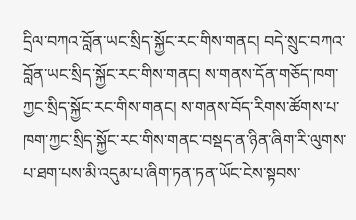དྲིལ་བཀའ་བློན་ཡང་སྲིད་སྐྱོང་རང་གིས་གནང། བདེ་སྲུང་བཀའ་བློན་ཡང་སྲིད་སྐྱོང་རང་གིས་གནང། ས་གནས་དོན་གཅོད་ཁག་ཀྱང་སྲིད་སྐྱོང་རང་གིས་གནང། ས་གནས་བོད་རིགས་ཚོགས་པ་ཁག་ཀྱང་སྲིད་སྐྱོང་རང་གིས་གནང་བསྡད་ན་ཉིན་ཞིག་རི་ལུགས་པ་ཐག་པས་མི་འདུམ་པ་ཞིག་ཏན་ཏན་ཡོང་ངེས་སྟབས་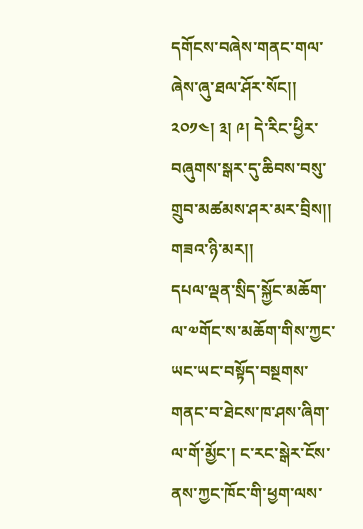དགོངས་བཞེས་གནང་གལ་ཞེས་ཞུ་ཐལ་ཤོར་སོང།།
༢༠༡༤། ༣། ༩། དེ་རིང་ཕྱིར་བཞུགས་སྒར་དུ་ཆིབས་བསུ་གྲུབ་མཚམས་ཤར་མར་བྲིས།། གཟའ་ཉི་མར།།
དཔལ་ལྡན་སྲིད་སྐྱོང་མཆོག་ལ་༧གོང་ས་མཆོག་གིས་ཀྱང་ཡང་ཡང་བསྟོད་བསྔགས་གནང་བ་ཐེངས་ཁ་ཤས་ཞིག་ལ་གོ་མྱོང་། ང་རང་སྒེར་ངོས་ནས་ཀྱང་ཁོང་གི་ཕྱག་ལས་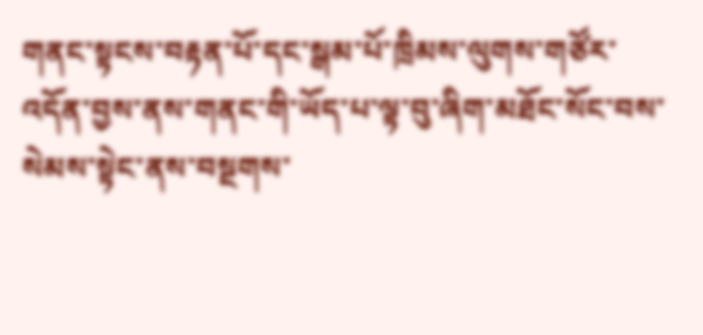གནང་སྟངས་བརྟན་པོ་དང་སྒམ་པོ་ཁྲིམས་ལུགས་གཙོར་འདོན་བྱས་ནས་གནང་གི་ཡོད་པ་ལྟ་བུ་ཞིག་མཐོང་སོང་བས་སེམས་སྟེང་ནས་བསྔགས་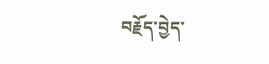བརྗོད་བྱེད་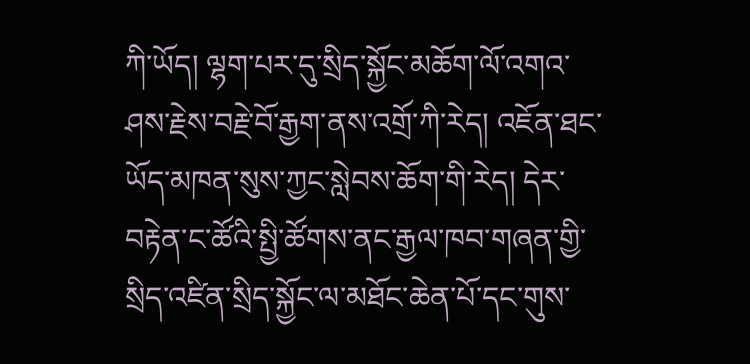ཀི་ཡོད། ལྷག་པར་དུ་སྲིད་སྐྱོང་མཆོག་ལོ་འགའ་ཤས་རྗེས་བརྗེ་བོ་རྒྱག་ནས་འགྲོ་ཀི་རེད། འཇོན་ཐང་ཡོད་མཁན་སུས་ཀྱང་སླེབས་ཆོག་གི་རེད། དེར་བརྟེན་ང་ཚོའི་སྤྱི་ཚོགས་ནང་རྒྱལ་ཁབ་གཞན་གྱི་སྲིད་འཛིན་སྲིད་སྐྱོང་ལ་མཐོང་ཆེན་པོ་དང་གུས་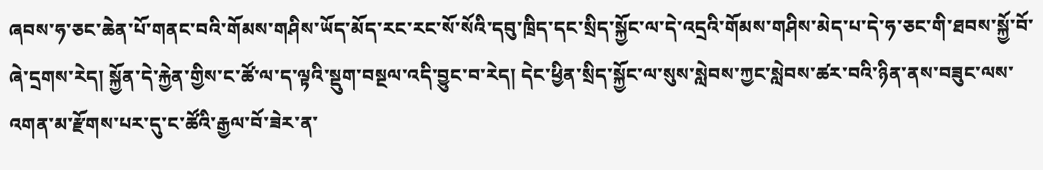ཞབས་ཧ་ཅང་ཆེན་པོ་གནང་བའི་གོམས་གཤིས་ཡོད་མོད་རང་རང་སོ་སོའི་དབུ་ཁྲིད་དང་སྲིད་སྐྱོང་ལ་དེ་འདྲའི་གོམས་གཤིས་མེད་པ་དེ་ཧ་ཅང་གི་ཐབས་སྐྱོ་བོ་ཞེ་དྲགས་རེད། སྐྱོན་དེ་རྐྱེན་གྱིས་ང་ཚོ་ལ་ད་ལྟའི་སྡུག་བསྔལ་འདི་བྱུང་བ་རེད། དེང་ཕྱིན་སྲིད་སྐྱོང་ལ་སུས་སླེབས་ཀྱང་སླེབས་ཚར་བའི་ཉིན་ནས་བཟུང་ལས་འགན་མ་རྫོགས་པར་དུ་ང་ཚོའི་རྒྱལ་བོ་ཟེར་ན་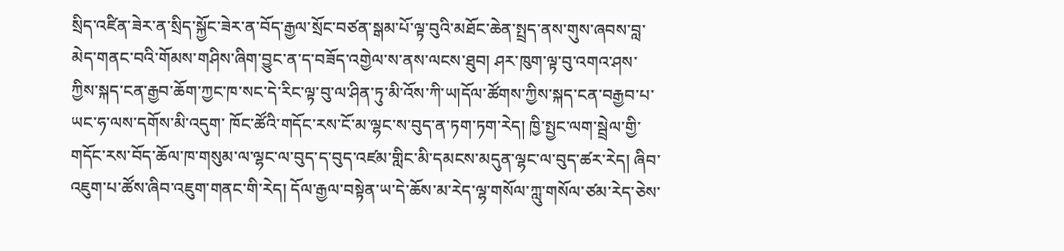སྲིད་འཛིན་ཟེར་ན་སྲིད་སྐྱོང་ཟེར་ན་བོད་རྒྱལ་སྲོང་བཙན་སྒམ་པོ་ལྟ་བུའི་མཐོང་ཆེན་སྤྲད་ནས་གུས་ཞབས་བླ་མེད་གནང་བའི་གོམས་གཤིས་ཞིག་བྱུང་ན་ད་བཟོད་འགྱེལ་ས་ནས་ལངས་ཐུབ། ཤར་ཁུག་ལྟ་བུ་འགའ་ཤས་ཀྱིས་སྐད་ངན་རྒྱབ་ཆོག་ཀྱང་ཁ་སང་དེ་རིང་ལྟ་བུ་ལ་ཤིན་ཏུ་མི་འོས་ཀི་ཡ།དོལ་ཚོགས་ཀྱིས་སྐད་ངན་བརྒྱབ་པ་ཡང་ཧ་ལས་དགོས་མི་འདུག་ ཁོང་ཚོའི་གདོང་རས་ངོ་མ་ལྷང་ས་བུད་ན་ཏག་ཏག་རེད། ཁྱི་སྤྱང་ལག་སྦྲེལ་གྱི་གདོང་རས་བོད་ཆོལ་ཁ་གསུམ་ལ་ལྷང་ལ་བུད་ད་བུད་འཛམ་གླིང་མི་དམངས་མདུན་ལྷང་ལ་བུད་ཚར་རེད། ཞིབ་འཇུག་པ་ཚོས་ཞིབ་འཇུག་གནང་གི་རེད། དོལ་རྒྱལ་བསྟེན་ཡ་དེ་ཆོས་མ་རེད་ལྷ་གསོལ་ཀླུ་གསོལ་ཙམ་རེད་ཅེས་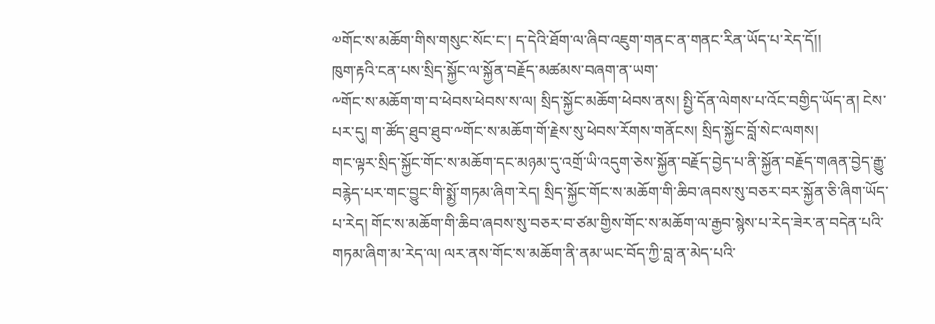༧གོང་ས་མཆོག་གིས་གསུང་སོང་ང་། ད་དེའི་ཐོག་ལ་ཞིབ་འཇུག་གནང་ན་གནང་རིན་ཡོད་པ་རེད་དོ།།
ཁུག་རྟའི་ངན་པས་སྲིད་སྐྱོང་ལ་སྐྱོན་བརྗོད་མཚམས་བཞག་ན་ཡག་
༸གོང་ས་མཆོག་ག་བ་ཕེབས་ཕེབས་ས་ལ། སྲིད་སྐྱོང་མཆོག་ཕེབས་ནས། སྤྱི་དོན་ལེགས་པ་འོང་བགྱིད་ཡོད་ན། ངེས་པར་དུ། ག་ཚོད་ཐུབ་ཐུབ་༸གོང་ས་མཆོག་གོ་རྗེས་སུ་ཕེབས་རོགས་གནོངས། སྲིད་སྐྱོང་བློ་སེང་ལགས།
གང་ལྟར་སྲིད་སྐྱོང་གོང་ས་མཆོག་དང་མཉམ་དུ་འགྲོ་ཡི་འདུག་ཅེས་སྐྱོན་བརྗོད་བྱེད་པ་ནི་སྐྱོན་བརྗོད་གཞན་བྱེད་རྒྱུ་བརྙེད་པར་གང་བྱུང་གི་སྨྱོ་གཏམ་ཞིག་རེད། སྲིད་སྐྱོང་གོང་ས་མཆོག་གི་ཆིབ་ཞབས་སུ་བཅར་བར་སྐྱོན་ཅི་ཞིག་ཡོད་པ་རེད། གོང་ས་མཆོག་གི་ཆིབ་ཞབས་སུ་བཅར་བ་ཙམ་གྱིས་གོང་ས་མཆོག་ལ་རྒྱབ་སྙེས་པ་རེད་ཟེར་ན་བདེན་པའི་གཏམ་ཞིག་མ་རེད་ལ། ལར་ནས་གོང་ས་མཆོག་ནི་ནམ་ཡང་བོད་ཀྱི་བླ་ན་མེད་པའི་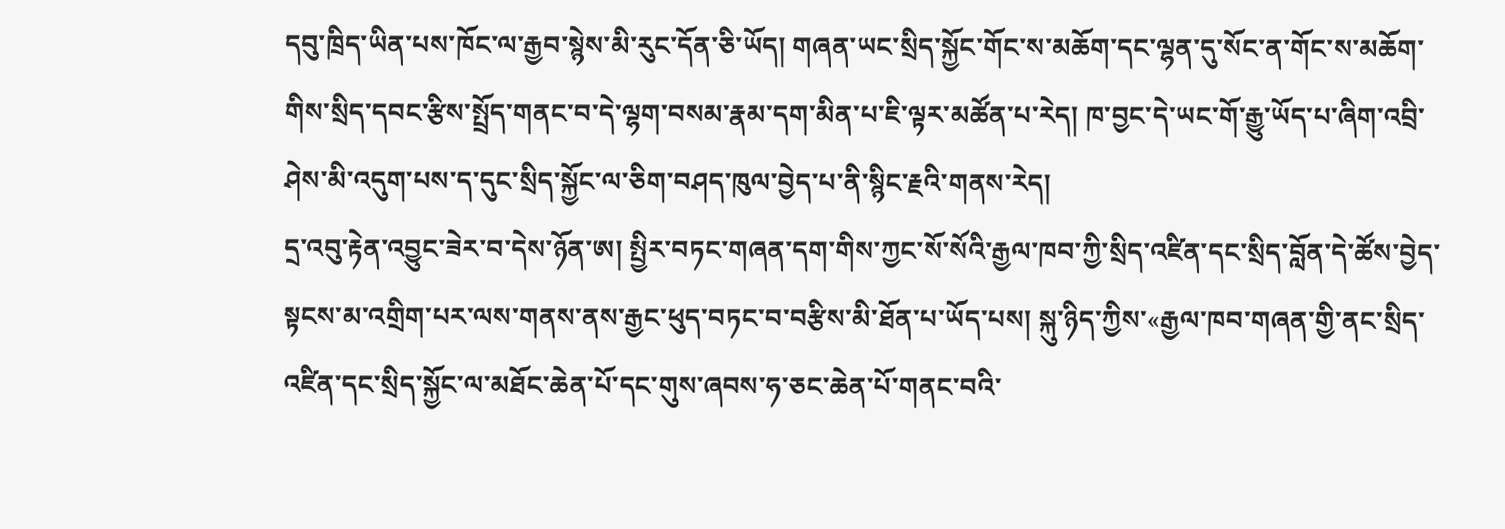དབུ་ཁྲིད་ཡིན་པས་ཁོང་ལ་རྒྱབ་སྙེས་མི་རུང་དོན་ཅི་ཡོད། གཞན་ཡང་སྲིད་སྐྱོང་གོང་ས་མཆོག་དང་ལྷན་དུ་སོང་ན་གོང་ས་མཆོག་གིས་སྲིད་དབང་རྩིས་སྤྲོད་གནང་བ་དེ་ལྷག་བསམ་རྣམ་དག་མིན་པ་ཇི་ལྟར་མཚོན་པ་རེད། ཁ་བྱང་དེ་ཡང་གོ་རྒྱུ་ཡོད་པ་ཞིག་འབྲི་ཤེས་མི་འདུག་པས་ད་དུང་སྲིད་སྐྱོང་ལ་ཅིག་བཤད་ཁུལ་བྱེད་པ་ནི་སྙིང་རྗའི་གནས་རེད།
དྲ་འབུ་རྟེན་འབྱུང་ཟེར་བ་དེས་ཉོན་ཨ། སྤྱིར་བཏང་གཞན་དག་གིས་ཀྱང་སོ་སོའི་རྒྱལ་ཁབ་ཀྱི་སྲིད་འཛིན་དང་སྲིད་བློན་དེ་ཚོས་བྱེད་སྟངས་མ་འགྲིག་པར་ལས་གནས་ནས་རྒྱང་ཕུད་བཏང་བ་བརྩིས་མི་ཐོན་པ་ཡོད་པས། སྐུ་ཉིད་ཀྱིས་«རྒྱལ་ཁབ་གཞན་གྱི་ནང་སྲིད་འཛིན་དང་སྲིད་སྐྱོང་ལ་མཐོང་ཆེན་པོ་དང་གུས་ཞབས་ཧ་ཅང་ཆེན་པོ་གནང་བའི་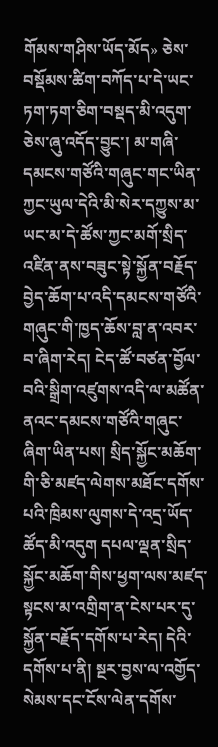གོམས་གཤིས་ཡོད་མོད» ཅེས་བསྡོམས་ཚིག་བཀོད་པ་དེ་ཡང་ཏག་ཏག་ཅིག་བསྡད་མི་འདུག་ཅེས་ཞུ་འདོད་བྱུང་། མ་གཞི་དམངས་གཙོའི་གཞུང་གང་ཡིན་ཀྱང་ཡུལ་དེའི་མི་སེར་དཀྱུས་མ་ཡང་མ་དེ་ཚོས་ཀྱང་མགོ་སྲིད་འཛིན་ནས་བཟུང་སྟེ་སྐྱོན་བརྗོད་བྱེད་ཆོག་པ་འདི་དམངས་གཙོའི་གཞུང་གི་ཁྱད་ཆོས་བླ་ན་འབར་བ་ཞིག་རེད། ངེད་ཚོ་བཙན་བྱོལ་བའི་སྒྲིག་འཛུགས་འདི་ལ་མཚོན་ནའང་དམངས་གཙོའི་གཞུང་ཞིག་ཡིན་པས། སྲིད་སྐྱོང་མཆོག་གི་ཅི་མཛད་ལེགས་མཐོང་དགོས་པའི་ཁྲིམས་ལུགས་དེ་འདྲ་ཡོད་ཚོད་མི་འདུག དཔལ་ལྡན་སྲིད་སྐྱོང་མཆོག་གིས་ཕྱག་ལས་མཛད་སྟངས་མ་འགྲིག་ན་ངེས་པར་དུ་སྐྱོན་བརྗོད་དགོས་པ་རེད། དེའི་དགོས་པ་ནི། སྔར་བྱས་ལ་འགྱོད་སེམས་དང་ངོས་ལེན་དགོས་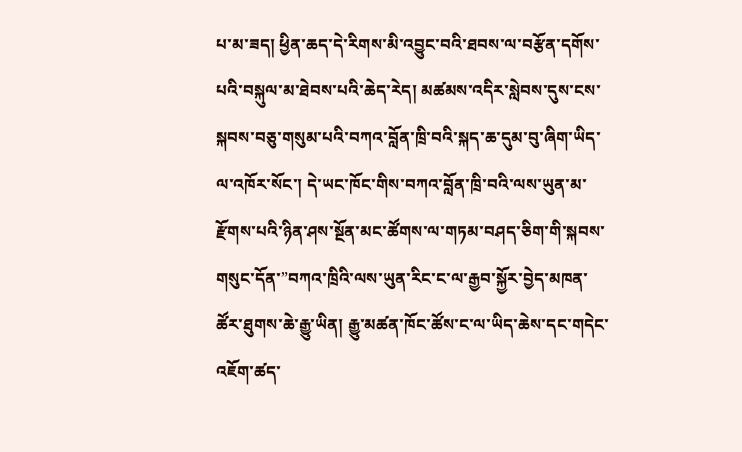པ་མ་ཟད། ཕྱིན་ཆད་དེ་རིགས་མི་འབྱུང་བའི་ཐབས་ལ་བརྩོན་དགོས་པའི་བསྐུལ་མ་ཐེབས་པའི་ཆེད་རེད། མཚམས་འདིར་སླེབས་དུས་ངས་སྐབས་བཅུ་གསུམ་པའི་བཀའ་བློན་ཁྲི་བའི་སྐད་ཆ་དུམ་བུ་ཞིག་ཡིད་ལ་འཁོར་སོང་། དེ་ཡང་ཁོང་གིས་བཀའ་བློན་ཁྲི་བའི་ལས་ཡུན་མ་རྫོགས་པའི་ཉིན་ཤས་སྔོན་མང་ཚོགས་ལ་གཏམ་བཤད་ཅིག་གི་སྐབས་གསུང་དོན་”བཀའ་ཁྲིའི་ལས་ཡུན་རིང་ང་ལ་རྒྱབ་སྐྱོར་བྱེད་མཁན་ཚོར་ཐུགས་ཆེ་རྒྱུ་ཡིན། རྒྱུ་མཚན་ཁོང་ཚོས་ང་ལ་ཡིད་ཆེས་དང་གདེང་འཇོག་ཚད་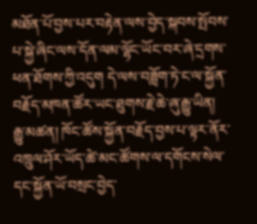མཐོན་པོ་བྱས་པར་བརྟེན་ལས་བྱེད་སྐབས་སྤོབས་པ་སྐྱེ་ཞིང་ལས་དོན་ལམ་ལྷོང་ཡོང་བར་ཞེ་དྲགས་ཕན་ཐོགས་ཀྱི་འདུག དེ་ལས་བཟློག་ཏེ་ང་ལ་སྐྱོན་བརྗོད་མཁན་ཚོར་ཡང་ཐུགས་རྗེ་ཆེ་ཞུ་རྒྱུ་ཡིན། རྒྱུ་མཚན། ཁོང་ཚོས་སྐྱོན་བརྗོད་བྱས་པ་ལྟར་ནོར་འཁྲུལ་ཤོར་ཡོད་ཚེ་མང་ཚོགས་ལ་དགོངས་སེལ་དང་སྐྱོན་ཡོ་བསྲང་བྱེད་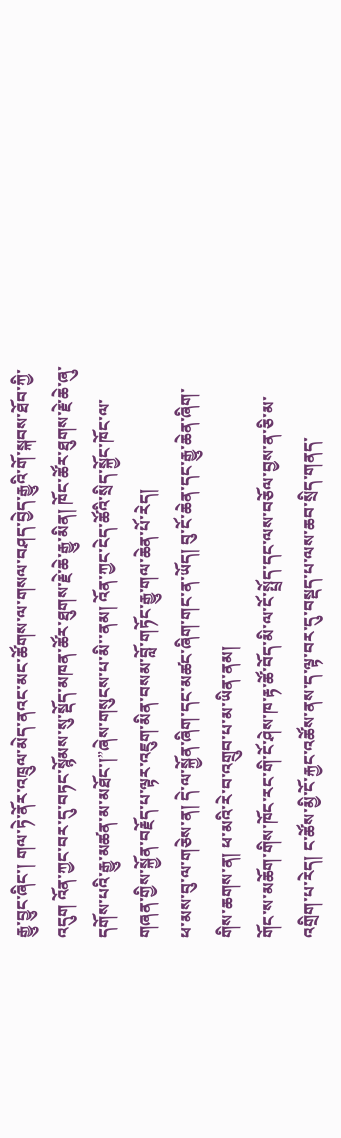རྒྱུ་བྱུང་ཞིང་། གལ་ཏེ་ནོར་འཁྲུལ་མེད་ནའང་མང་ཚོགས་ལ་གསལ་བཤད་བྱེད་རྒྱུའི་གོ་སྐབས་ཐོབ་ཀྱི་འདུག འོན་ཀྱང་བར་དུ་བཏང་སྙོམས་སུ་སྡོད་མཁན་ཚོར་ཐུགས་རྗེ་ཆེ་རྒྱུ་མིན། ཁོང་ཚོར་ཐུགས་རྗེ་ཆེ་ཞུ་དགོས་པའི་རྒྱུ་མཚན་མ་མཐོང་།”ཞེས་གསུངས་པ་མི་་ནམ། འོན་ཀྱང་ངེད་ཚོའི་སྲིད་སྐྱོང་ཁོང་ལ་གཞན་གྱིས་སྐྱོན་བརྗོད་པ་ལྟར་འཇུག་མིན་བསམ་བློ་གཏོང་རྒྱུ་གལ་ཆེན་པོ་རེད།
ཕ་མས་བུ་ལ་གཅེས་ན། དེ་ལ་སྐྱོན་ཞིག་དང་མཚང་ཞིག་གང་ན་ཡོད། བུ་ངོ་ཆེན་དང་རྒྱུ་ཆེན་ཞིག་གིས་ཆགས་ན། ཕ་མའི་རེ་བ་འགྲུབ་པ་མ་ཡིན་ནམ།
གོང་ས་མཆོག་གིས་ཁོང་རང་གི་ངོ་ཤེས་ཁ་རྟ་ཚོ་བོད་མི་ལ་ངོ་སྤྲོད་དང་ལས་བཅོལ་བྱས་ན་ཅི་མ་འགྲིག་པ་རེད། ང་ཚོས་མྱི་ངོ་རྐྱང་འཚོས་ནས་ད་ལྟ་བར་དུ་བསྡད་པ་ལས་ཆབ་སྲིད་གནད་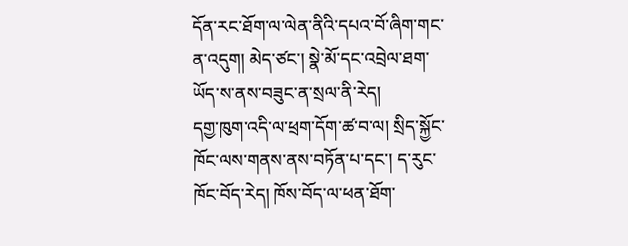དོན་རང་ཐོག་ལ་ལེན་ནིའི་དཔའ་བོ་ཞིག་གང་ན་འདུག། མེད་ཙང་། སྣེ་མོ་དང་འབྲེལ་ཐག་ཡོད་ས་ནས་བཟུང་ན་སྲལ་ནི་རེད།
དགྱ་ཁུག་འདི་ལ་ཕྲག་དོག་ཚ་བ་ལ། སྲིད་སྐྱོང་ཁོང་ལས་གནས་ནས་བཏོན་པ་དང་། ད་རུང་ཁོང་བོད་རེད། ཁོས་བོད་ལ་ཕན་ཐོག་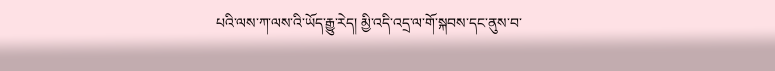པའི་ལས་ཀ་ལས་འི་ཡོད་རྒྱུ་རེད། མྱི་འདི་འདྲ་ལ་གོ་སྐབས་དང་ནུས་བ་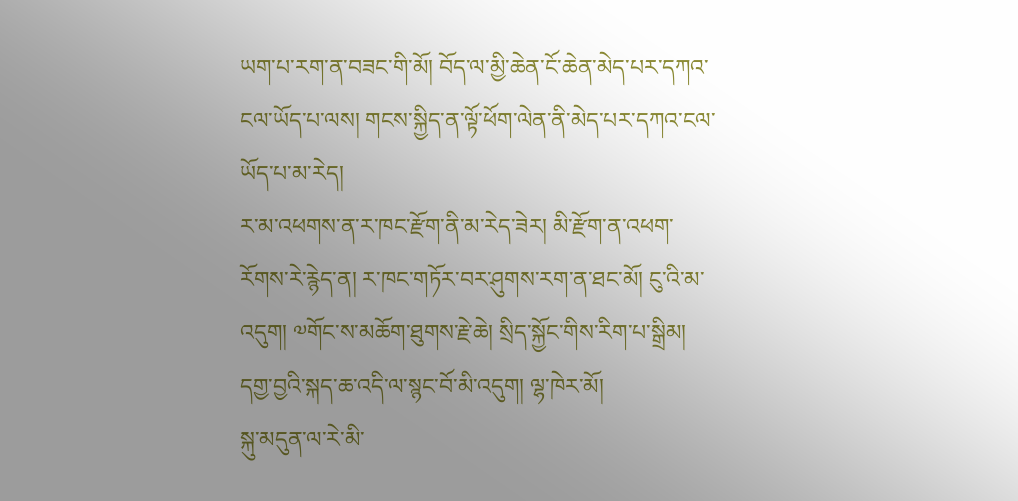ཡག་པ་རག་ན་བཟང་གི་མོ། བོད་ལ་མྱི་ཆེན་ངོ་ཆེན་མེད་པར་དཀའ་ངལ་ཡོད་པ་ལས། གངས་སྐྱིད་ན་ལྟོ་ཕོག་ལེན་ནི་མེད་པར་དཀའ་ངལ་ཡོད་པ་མ་རེད།
ར་མ་འཕགས་ན་ར་ཁང་རྫོག་ནི་མ་རེད་ཟེར། མི་རྫོག་ན་འཕག་རོགས་རེ་རྙེད་ན། ར་ཁང་གཏོར་བར་ཤུགས་རག་ན་ཐང་མོ། ངུ་འི་མ་འདུག། ༧གོང་ས་མཆོག་ཐུགས་རྗེ་ཆེ། སྲིད་སྐྱོང་གིས་རིག་པ་སྒྲིམ།
དགྱ་བྱའི་སྐད་ཆ་འདི་ལ་སྙང་བོ་མི་འདུག། ལྷ་ཁེར་མོ།
སྐུ་མདུན་ལ་རེ་མི་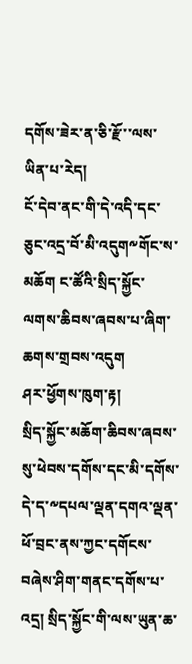དགོས་ཟེར་ན་ཅི་རྫོ་་ལས་ཡིན་པ་རེད།
ངོ་དེབ་ནང་གི་དེ་འདི་དང་ཅུང་འདྲ་བོ་མི་འདུག༸གོང་ས་མཆོག ང་ཚོའི་སྲིད་སྐྱོང་ལགས་ཆིབས་ཞབས་པ་ཞིག་ཆགས་གྲབས་འདུག
ཤར་ཕྱོགས་ཁུག་རྟ།
སྲིད་སྐྱོང་མཆོག་ཆིབས་ཞབས་སུ་ཕེབས་དགོས་དང་མི་དགོས་དེ་ད་༸དཔལ་ལྡན་དགའ་ལྡན་ཕོ་བྲང་ནས་ཀྱང་དགོངས་བཞེས་ཤིག་གནང་དགོས་པ་འདྲ། སྲིད་སྐྱོང་གི་ལས་ཡུན་ཆ་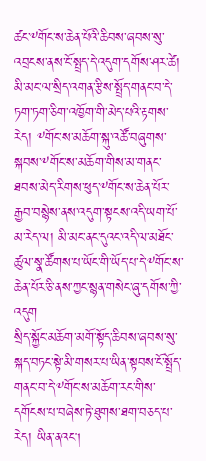ཚང་༸གོང་ས་ཆེན་པོའི་ཆིབས་ཞབས་སུ་འབྲངས་ནས་ངོ་སྤྲད་དེ་འདུག་དགོས་ཤར་ཚེ། མི་མང་ལ་སྲིད་འགན་རྩིས་སྤྲོད་གནང་བ་དེ་ཏག་ཏག་ཅིག་འཁྱོག་གི་མེད་པའི་རྟགས་རེད། ༸གོང་ས་མཆོག་སྐུ་འཚོ་བཞུགས་སྐབས་༸གོང་ས་མཆོག་གིས་མ་གནང་ཐབས་མེད་རིགས་ཕུད་༸གོང་ས་ཆེན་པོར་རྒྱབ་བསྙེས་ནས་འདུག་སྟངས་འདི་ཡག་པོ་མ་རེད་ལ། མི་མང་ནང་དུའང་འདི་ལ་མཐོང་ཚུལ་སྣ་ཚོགས་པ་ཡོང་གི་ཡོད་པ་དེ་༸གོང་ས་ཆེན་པོར་ཅི་ནས་ཀྱང་སྙན་གསེང་ཞུ་དགོས་ཀྱི་འདུག
སྲིད་སྐྱོང་མཆོག་མགོ་སྟོད་ཆིབས་ཞབས་སུ་སྐད་བཏང་སྟེ་མི་གསར་པ་ཡིན་སྟབས་ངོ་སྤྲོད་གནང་བ་དེ་༸གོང་ས་མཆོག་རང་གིས་དགོངས་པ་བཞེས་ཏེ་ཐུགས་ཐག་བཅད་པ་རེད། ཡིན་ནའང།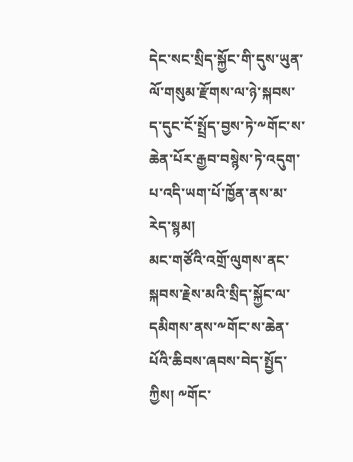དེང་སང་སྲིད་སྐྱོང་གི་དུས་ཡུན་ལོ་གསུམ་རྫོགས་ལ་ཉེ་སྐབས་ད་དུང་ངོ་སྤྲོད་བྱས་ཏེ་༸གོང་ས་ཆེན་པོར་རྒྱབ་བསྙེས་ཏེ་འདུག་པ་འདི་ཡག་པོ་ཁྱོན་ནས་མ་རེད་སྙམ།
མང་གཙོའི་འགྲོ་ལུགས་ནང་སྐབས་རྗེས་མའི་སྲིད་སྐྱོང་ལ་དམིགས་ནས་༸གོང་ས་ཆེན་པོའི་ཆིབས་ཞབས་བེད་སྤྱོད་ཀྱིས། ༸གོང་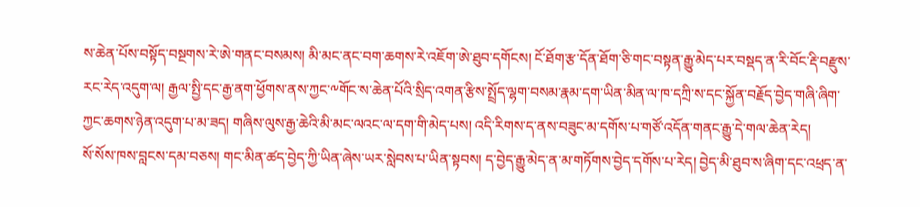ས་ཆེན་པོས་བསྟོད་བསྔགས་རེ་ཨེ་གནང་བསམས། མི་མང་ནང་བག་ཆགས་རེ་འཇོག་ཨེ་ཐུབ་དགོངས། ངོ་ཐོག་རྩ་དོན་ཐོག་ཅི་གང་བསྟན་རྒྱུ་མེད་པར་བསྡད་ན་རི་བོང་རྡི་བརྫུས་རང་རེད་འདུག་ལ། རྒྱལ་སྤྱི་དང་རྒྱ་ནག་ཕྱོགས་ནས་ཀྱང་༸གོང་ས་ཆེན་པོའི་སྲིད་འགན་རྩིས་སྤྲོད་ལྷག་བསམ་རྣམ་དག་ཡིན་མིན་ལ་ཁ་དཀྲི་ས་དང་སྐྱོན་བརྗོད་བྱེད་གཞི་ཞིག་ཀྱང་ཆགས་ཉེན་འདུག་པ་མ་ཟད། གཞིས་ལུས་རྒྱ་ཆེའི་མི་མང་ལའང་ལ་དག་གི་མེད་པས། འདི་རིགས་ད་ནས་བཟུང་མ་དགོས་པ་གཙོ་འདོན་གནང་རྒྱུ་དེ་གལ་ཆེན་རེད།
སོ་སོས་ཁས་བླངས་དམ་བཅས། གང་མིན་ཚད་བྱེད་ཀྱི་ཡིན་ཞེས་ཡར་སླེབས་པ་ཡིན་སྟབས། ད་བྱེད་རྒྱུ་མེད་ན་མ་གཏོགས་བྱེད་དགོས་པ་རེད། བྱེད་མི་ཐུབ་ས་ཞིག་དང་འཕྲད་ན་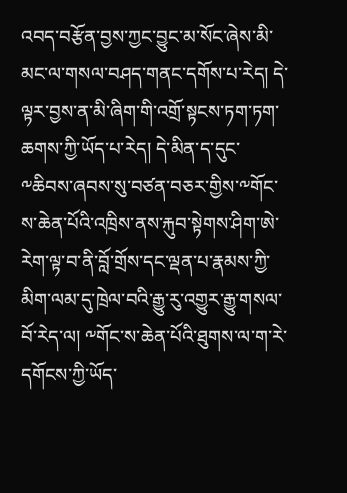འབད་བརྩོན་བྱས་ཀྱང་བྱུང་མ་སོང་ཞེས་མི་མང་ལ་གསལ་བཤད་གནང་དགོས་པ་རེད། དེ་ལྟར་བྱས་ན་མི་ཞིག་གི་འགྲོ་སྟངས་ཏག་ཏག་ཆགས་ཀྱི་ཡོད་པ་རེད། དེ་མིན་ད་དུང་༸ཆིབས་ཞབས་སུ་བཙན་བཅར་གྱིས་༸གོང་ས་ཆེན་པོའི་འཁྲིས་ནས་རྐུབ་སྟེགས་ཤིག་ཨེ་རེག་ལྟ་བ་ནི་བློ་གྲོས་དང་ལྡན་པ་རྣམས་ཀྱི་མིག་ལམ་དུ་ཁྲེལ་བའི་རྒྱུ་རུ་འགྱུར་རྒྱུ་གསལ་བོ་རེད་ལ། ༸གོང་ས་ཆེན་པོའི་ཐུགས་ལ་ག་རེ་དགོངས་ཀྱི་ཡོད་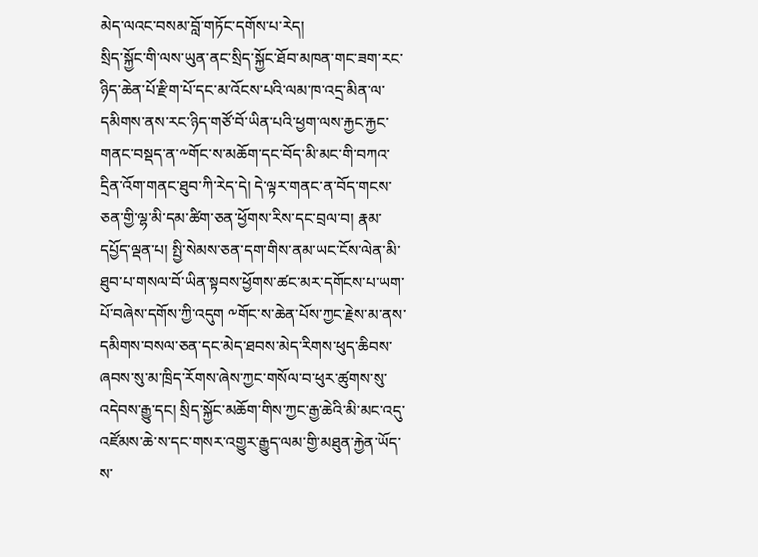མེད་ལའང་བསམ་བློ་གཏོང་དགོས་པ་རེད།
སྲིད་སྐྱོང་གི་ལས་ཡུན་ནང་སྲིད་སྐྱོང་ཐོབ་མཁན་གང་ཟག་རང་ཉིད་ཆེན་པོ་རྫིག་པོ་དང་མ་འོངས་པའི་ལམ་ཁ་འདྲ་མིན་ལ་དམིགས་ནས་རང་ཉིད་གཙོ་བོ་ཡིན་པའི་ཕྱག་ལས་རྐྱང་རྐྱང་གནང་བསྡད་ན་༸གོང་ས་མཆོག་དང་བོད་མི་མང་གི་བཀའ་དྲིན་འོག་གནང་ཐུབ་ཀི་རེད་དེ། དེ་ལྟར་གནང་ན་བོད་གངས་ཅན་གྱི་ལྷ་མི་དམ་ཚིག་ཅན་ཕྱོགས་རིས་དང་བྲལ་བ། རྣམ་དཔྱོད་ལྡན་པ། སྤྱི་སེམས་ཅན་དག་གིས་ནམ་ཡང་ངོས་ལེན་མི་ཐུབ་པ་གསལ་བོ་ཡིན་སྟབས་ཕྱོགས་ཚང་མར་དགོངས་པ་ཡག་པོ་བཞེས་དགོས་ཀྱི་འདུག ༸གོང་ས་ཆེན་པོས་ཀྱང་རྗེས་མ་ནས་དམིགས་བསལ་ཅན་དང་མེད་ཐབས་མེད་རིགས་ཕུད་ཆིབས་ཞབས་སུ་མ་ཁྲིད་རོགས་ཞེས་ཀྱང་གསོལ་བ་ཕུར་ཚུགས་སུ་འདེབས་རྒྱུ་དང། སྲིད་སྐྱོང་མཆོག་གིས་ཀྱང་རྒྱ་ཆེའི་མི་མང་འདུ་འཛོམས་ཆེ་ས་དང་གསར་འགྱུར་རྒྱུད་ལམ་གྱི་མཐུན་རྐྱེན་ཡོད་ས་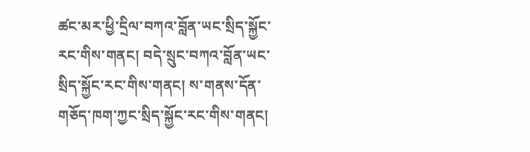ཚང་མར་ཕྱི་དྲིལ་བཀའ་བློན་ཡང་སྲིད་སྐྱོང་རང་གིས་གནང། བདེ་སྲུང་བཀའ་བློན་ཡང་སྲིད་སྐྱོང་རང་གིས་གནང། ས་གནས་དོན་གཅོད་ཁག་ཀྱང་སྲིད་སྐྱོང་རང་གིས་གནང།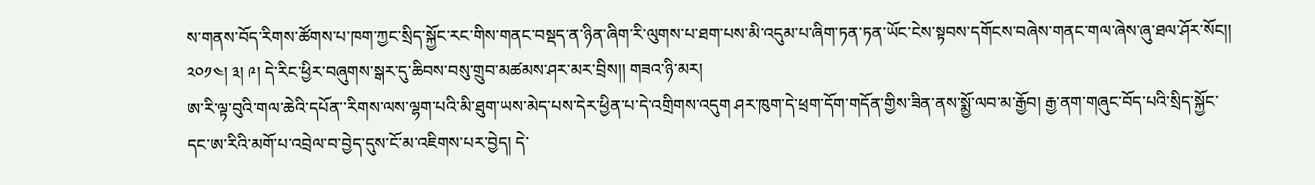ས་གནས་བོད་རིགས་ཚོགས་པ་ཁག་ཀྱང་སྲིད་སྐྱོང་རང་གིས་གནང་བསྡད་ན་ཉིན་ཞིག་རི་ལུགས་པ་ཐག་པས་མི་འདུམ་པ་ཞིག་ཏན་ཏན་ཡོང་ངེས་སྟབས་དགོངས་བཞེས་གནང་གལ་ཞེས་ཞུ་ཐལ་ཤོར་སོང།།
༢༠༡༤། ༣། ༩། དེ་རིང་ཕྱིར་བཞུགས་སྒར་དུ་ཆིབས་བསུ་གྲུབ་མཚམས་ཤར་མར་བྲིས།། གཟའ་ཉི་མར།
ཨ་རི་ལྟ་བུའི་གལ་ཆེའི་དཔོན་་རིགས་ལས་ལྷག་པའི་མི་ཐུག་ཡས་མེད་པས་དེར་ཕྱིན་པ་དེ་འགྲིགས་འདུག ཤར་ཁུག་དེ་ཕྲག་དོག་གདོན་གྱིས་ཟིན་ནས་སྨྱོ་ལབ་མ་རྒྱོབ། རྒྱ་ནག་གཞུང་བོད་པའི་སྲིད་སྐྱོང་དང་ཨ་རིའི་མགོ་པ་འབྲེལ་བ་བྱེད་དུས་ངོ་མ་འཇིགས་པར་བྱེད། དེ་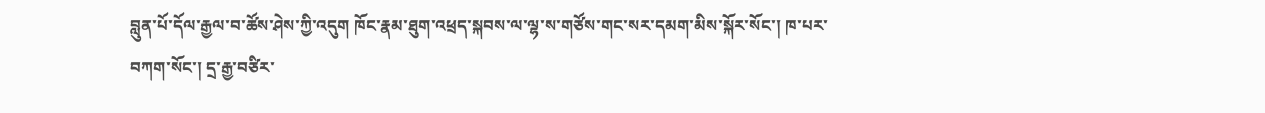བླུན་པོ་དོལ་རྒྱལ་བ་ཚོས་ཤེས་ཀྱི་འདུག ཁོང་རྣམ་ཐུག་འཕྲད་སྐབས་ལ་ལྷ་ས་གཙོས་གང་སར་དམག་མིས་སྐོར་སོང་། ཁ་པར་བཀག་སོང་། དྲ་རྒྱ་བཙིར་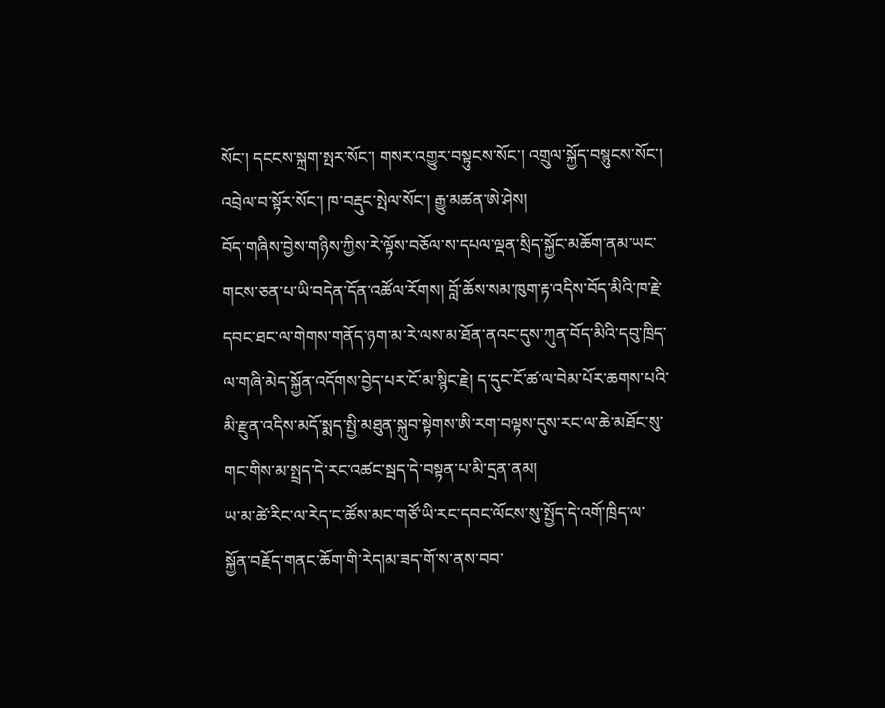སོང་། དངངས་སྐྲག་སྤར་སོང་། གསར་འགྱུར་བསྟུངས་སོང་། འགྲུལ་སྐྱོད་བསྙུངས་སོང་། འབྲེལ་བ་སྟོར་སོང་། ཁ་བརྡུང་སྤེལ་སོང་། རྒྱུ་མཚན་ཨེ་ཤེས།
བོད་གཞིས་བྱེས་གཉིས་ཀྱིས་རེ་ལྟོས་བཅོལ་ས་དཔལ་ལྡན་སྲིད་སྐྱོང་མཆོག་ནམ་ཡང་གངས་ཅན་པ་ཡི་བདེན་དོན་འཚོལ་རོགས། བློ་ཆོས་སམ་ཁུག་རྟ་འདིས་བོད་མིའི་ཁ་རྗེ་དབང་ཐང་ལ་གེགས་གནོད་ཉག་མ་རེ་ལས་མ་ཐོན་ནའང་དུས་ཀུན་བོད་མིའི་དབུ་ཁྲིད་ལ་གཞི་མེད་སྐྱོན་འདོགས་བྱེད་པར་ངོ་མ་སྙིང་རྗེ། ད་དུང་ངོ་ཚ་ལ་བེམ་པོར་ཆགས་པའི་མི་རྫུན་འདིས་མདོ་སྨད་སྤྱི་མཐུན་སྐུབ་སྟེགས་ཨི་རག་བལྟས་དུས་རང་ལ་ཆེ་མཐོང་སུ་གང་གིས་མ་སྤྲད་དེ་རང་འཚང་སྦད་དེ་བསྟན་པ་མི་དྲན་ནམ།
ཡ་མ་ཚེ་རིང་ལ་རེད་ང་ཚོས་མང་གཙོ་ཡི་རང་དབང་ལོངས་སུ་སྤྱོད་དེ་འགོ་ཁྲིད་ལ་སྐྱོན་བརྗོད་གནང་ཆོག་གི་རེད།མ་ཟད་གོ་ས་ནས་བབ་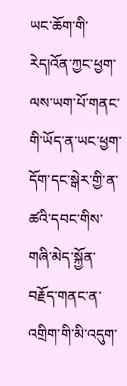ཡང་ཆོག་གི་རེད།འོན་ཀྱང་ཕྱག་ལས་ཡག་པོ་གནང་གི་ཡོད་ན་ཡང་ཕྱག་དོག་དང་སྒེར་གྱི་ན་ཚའི་དབང་གིས་གཞི་མེད་སྐྱོན་བརྗོད་གནང་ན་འགྲིག་གི་མི་འདུག་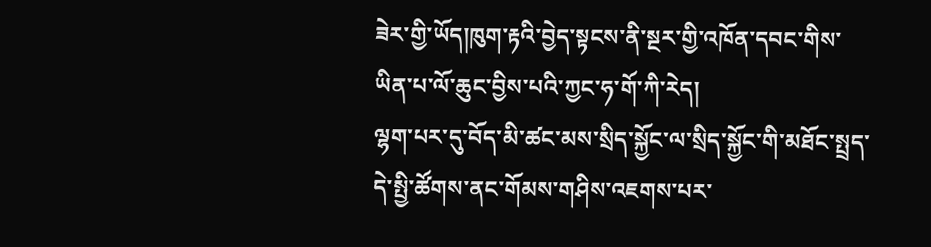ཟེར་གྱི་ཡོད།ཁུག་རྟའི་བྱེད་སྟངས་ནི་སྔར་གྱི་འཁོན་དབང་གིས་ཡིན་པ་ལོ་ཆུང་བྱིས་པའི་ཀྱང་ཧ་གོ་ཀི་རེད།
ལྷག་པར་དུ་བོད་མི་ཚང་མས་སྲིད་སྐྱོང་ལ་སྲིད་སྐྱོང་གི་མཐོང་སྤྲད་དེ་སྤྱི་ཚོགས་ནང་གོམས་གཤིས་འཇགས་པར་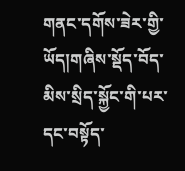གནང་དགོས་ཟེར་གྱི་ཡོད།གཞིས་སྡོད་བོད་མིས་སྲིད་སྐྱོང་གི་པར་དང་བསྟོད་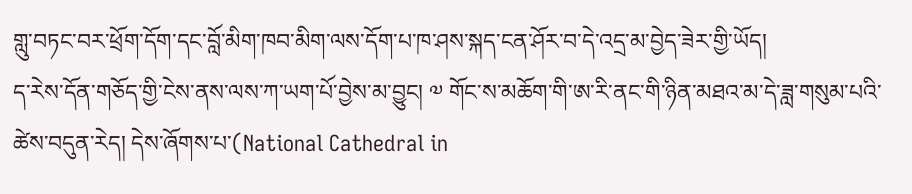གླུ་བཏང་བར་ཕྲོག་དོག་དང་བློ་མིག་ཁབ་མིག་ལས་དོག་པ་ཁ་ཤས་སྐད་ངན་ཤོར་བ་དེ་འདྲ་མ་བྱེད་ཟེར་གྱི་ཡོད།
ད་རེས་དོན་གཅོད་གྱི་ངེས་ནས་ལས་ཀ་ཡག་པོ་བྱེས་མ་བྱུང། ༧ གོང་ས་མཆོག་གི་ཨ་རི་ནང་གི་ཉིན་མཐའ་མ་དེ་ཟླ་གསུམ་པའི་ཚེས་བདུན་རེད། དེས་ཞོགས་པ་(National Cathedral in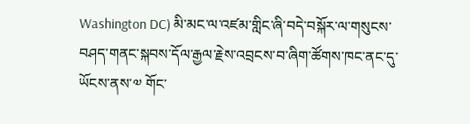Washington DC) མི་མང་ལ་འཛམ་གླིང་ཞི་བདེ་བསྐོར་ལ་གསུངས་བཤད་གནང་སྐབས་དོལ་རྒྱལ་རྗེས་འབྲངས་བ་ཞིག་ཚོགས་ཁང་ནང་དུ་ཡོངས་ནས་༧ གོང་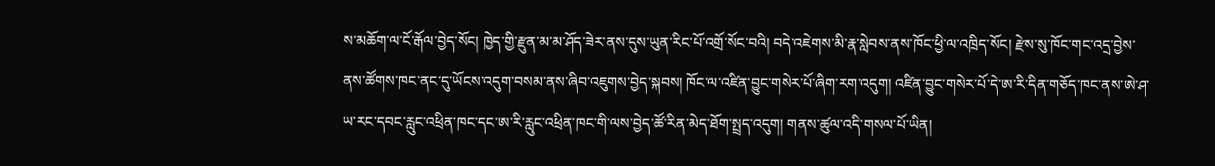ས་མཆོག་ལ་ངོ་རྒོལ་བྱེད་སོང། ཁྱེད་གྱི་རྫུན་མ་མ་ཤོད་ཟེར་ནས་དུས་ཡུན་རིང་པོ་འགྲོ་སོང་བའི། བདེ་འཇེགས་མི་རྣ་སླེབས་ནས་ཁོང་ཕྱི་ལ་འཁྲིད་སོང། རྫེས་སུ་ཁོང་གང་འདྲ་བྱེས་ནས་ཚོགས་ཁང་ནང་དུ་ཡོངས་འདུག་བསམ་ནས་ཞིབ་འཇུགས་བྱེད་སྐབས། ཁོང་ལ་འཛིན་བྱུང་གསེར་པོ་ཞིག་རག་འདུག། འཛིན་བྱུང་གསེར་པོ་དེ་ཨ་རི་དིན་གཅོད་ཁང་ནས་ཨེ་ཤ་ཡ་རང་དབང་རླུང་འཕྲིན་ཁང་དང་ཨ་རི་རླུང་འཕྲིན་ཁང་གི་ལས་བྱེད་ཚོ་རིན་མེད་ཐོག་སྤྲད་འདུག། གནས་ཚུལ་འདི་གསལ་པོ་ཡིན།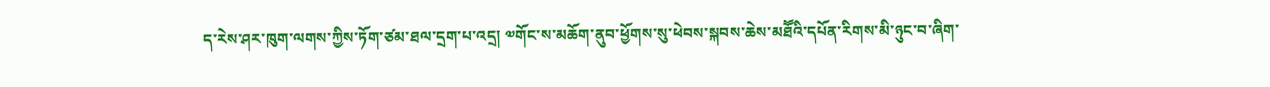ད་རེས་ཤར་ཁུག་ལགས་ཀྱིས་ཏོག་ཙམ་ཐལ་དྲག་པ་འདྲ། ༧གོང་ས་མཆོག་ནུབ་ཕྱོགས་སུ་ཕེབས་སྐབས་ཆེས་མཐཽའི་དཔོན་རིགས་མི་ཉུང་བ་ཞིག་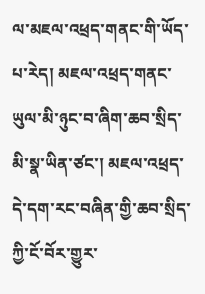ལ་མཇལ་འཕྲད་གནང་གི་ཡོད་པ་རེད། མཇལ་འཕྲད་གནང་ཡུལ་མི་ཉུང་བ་ཞིག་ཆབ་སྲིད་མི་སྣ་ཡིན་ཙང་། མཇལ་འཕྲད་དེ་དག་རང་བཞིན་གྱི་ཆབ་སྲིད་ཀྱི་ངོ་བོར་གྱུར་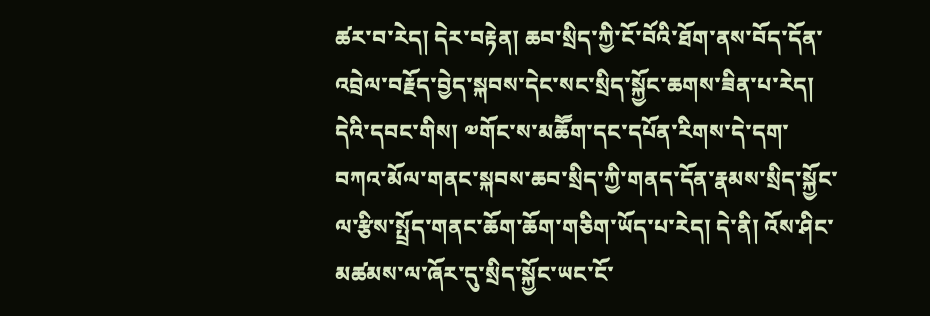ཚར་བ་རེད། དེར་བརྟེན། ཆབ་སྲིད་ཀྱི་ངོ་བོའི་ཐོག་ནས་བོད་དོན་འབྲེལ་བརྗོད་བྱེད་སྐབས་དེང་སང་སྲིད་སྐྱོང་ཆགས་ཟིན་པ་རེད། དེའི་དབང་གིས། ༧གོང་ས་མཆཽག་དང་དཔོན་རིགས་དེ་དག་བཀའ་མོལ་གནང་སྐབས་ཆབ་སྲིད་ཀྱི་གནད་དོན་རྣམས་སྲིད་སྐྱོང་ལ་རྩིས་སྤྲོད་གནང་ཆོག་ཆོག་གཅིག་ཡོད་པ་རེད། དེ་ནི། འོས་ཤིང་མཚམས་ལ་ཞོར་དུ་སྲིད་སྐྱོང་ཡང་ངོ་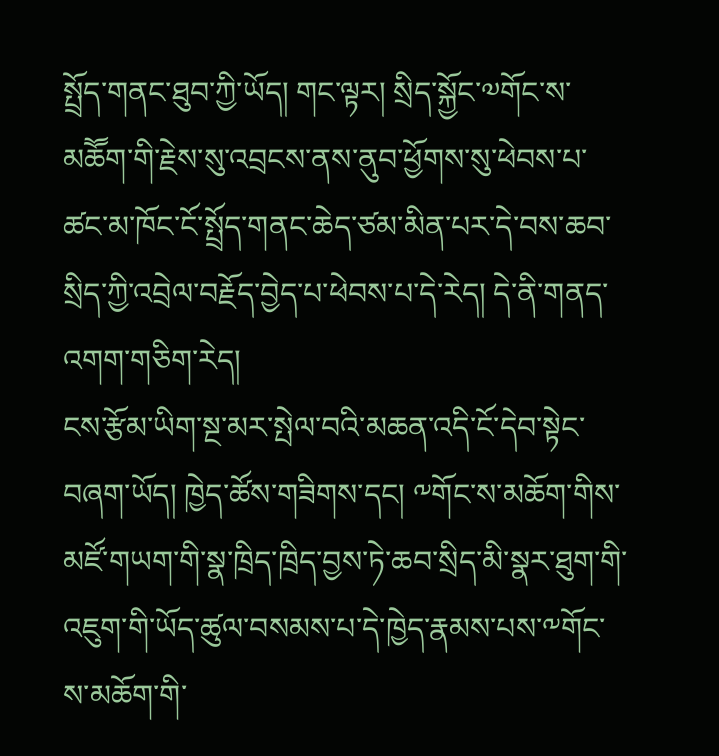སྤྲོད་གནང་ཐུབ་ཀྱི་ཡོད། གང་ལྟར། སྲིད་སྐྱོང་༧གོང་ས་མཆཽག་གི་རྗེས་སུ་འབྲངས་ནས་ནུབ་ཕྱོགས་སུ་ཕེབས་པ་ཚང་མ་ཁོང་ངོ་སྤྲོད་གནང་ཆེད་ཙམ་མིན་པར་དེ་བས་ཆབ་སྲིད་ཀྱི་འབྲེལ་བརྗོད་བྱེད་པ་ཕེབས་པ་དེ་རེད། དེ་ནི་གནད་འགག་གཅིག་རེད།
ངས་རྩོམ་ཡིག་སྔ་མར་སྤེལ་བའི་མཆན་འདི་ངོ་དེབ་སྟེང་བཞག་ཡོད། ཁྱེད་ཚོས་གཟིགས་དང། ༸གོང་ས་མཆོག་གིས་མཛོ་གཡག་གི་སྣ་ཁྲིད་ཁྲིད་བྱས་ཏེ་ཆབ་སྲིད་མི་སྣར་ཐུག་གི་འཇུག་གི་ཡོད་ཚུལ་བསམས་པ་དེ་ཁྱེད་རྣམས་པས་༸གོང་ས་མཆོག་གི་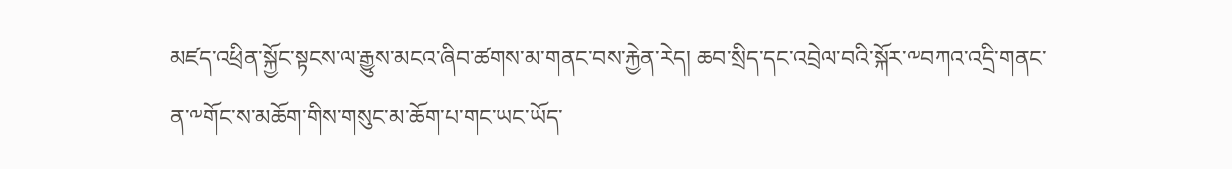མཛད་འཕྲིན་སྐྱོང་སྟངས་ལ་རྒྱུས་མངའ་ཞིབ་ཚགས་མ་གནང་བས་རྐྱེན་རེད། ཆབ་སྲིད་དང་འབྲེལ་བའི་སྐོར་༸བཀའ་འདྲི་གནང་ན་༸གོང་ས་མཆོག་གིས་གསུང་མ་ཆོག་པ་གང་ཡང་ཡོད་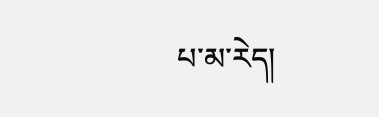པ་མ་རེད།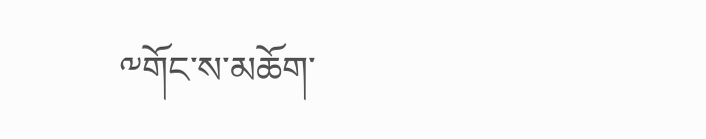༸གོང་ས་མཆོག་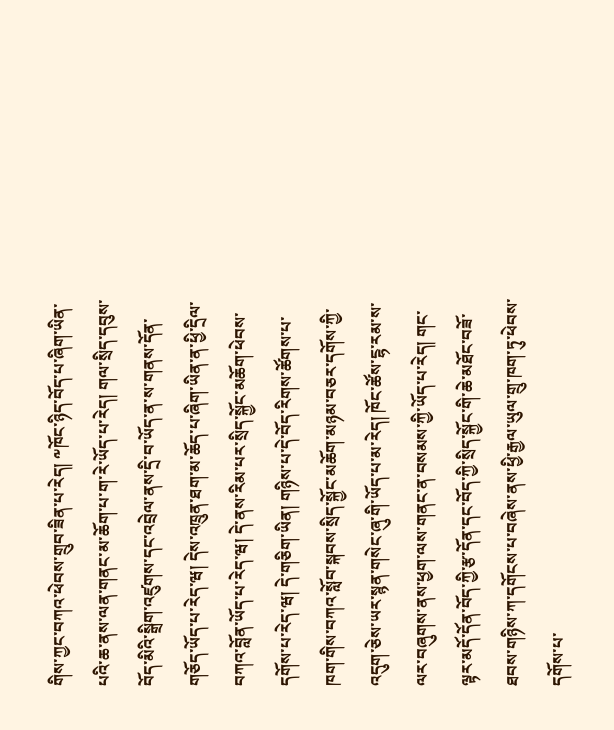གིས་ཀྱང་བཀའ་ཕེབས་གྲུབ་ཟིན་པ་རེད། ༸ཁོང་ཉིད་བོད་པ་ཞིག་ཡིན་པའི་ཆ་ནས་ལན་གནང་མ་ཆོག་པ་ག་རེ་ཡོད་པ་རེད། གལ་སྲིད་དབུས་བོད་མིའི་སྒྲིག་འཛུགས་དང་འབྲེལ་ནས་དྲི་བ་ཡོད་ན་ས་གནས་དོན་གཅོད་ཡོད་པ་རེད་ཝ། དེས་འཁྲུན་ཐག་མ་ཆོད་པ་ཞིག་ཡིན་ན་ཕྱི་དྲིལ་བཀའ་བློན་ཡོད་པ་རེད་ཝ། དེ་ནས་རིམ་པར་སྲིད་སྐྱོང་མཆོག་ཕེབས་དགོས་པ་རེད་ཝ། དེ་གཅིག་ཡིན། གཉིས་པ་དེ་བོད་རིགས་ཚོགས་པ་ཁག་གིས་བཀའ་སློབ་སྐབས་སྲིད་སྐྱོང་མཆོག་མཉམ་བཅར་དགོས་ཀྱི་འདུག་ཅེས་ཡར་སྙན་གསེང་ཞུ་གི་ཡོད་པ་མ་རེད། ཁོང་ཚོས་ངྷ་རམ་ས་ལར་བཞུགས་ནས་ཕྱག་ལས་གནང་ན་བསམས་ཀྱི་ཡོད་པ་རེད། གང་ལྟར་མདོ་དོན་བོད་ཀྱི་རྩ་དོན་དང་བོད་ཀྱི་སྲིད་སྐྱོང་གི་ཆེ་མཐོང་བཟོ་ཐབས་གཉིས་ཀ་དགོངས་པ་བཞེས་ནས་ཕྱི་རྒྱལ་ཡུལ་གྲུ་ཁག་ཏུ་ཕེབས་དགོས་པ་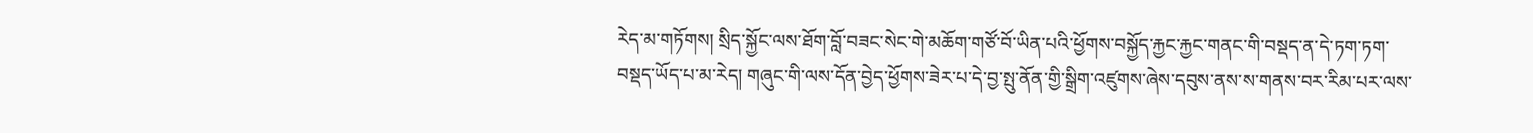རེད་མ་གཏོགས། སྲིད་སྐྱོང་ལས་ཐོག་བློ་བཟང་སེང་གེ་མཆོག་གཙོ་བོ་ཡིན་པའི་ཕྱོགས་བསྐྱོད་རྐྱང་རྐྱང་གནང་གི་བསྡད་ན་དེ་ཏག་ཏག་བསྡད་ཡོད་པ་མ་རེད། གཞུང་གི་ལས་དོན་བྱེད་ཕྱོགས་ཟེར་པ་དེ་བྱ་སྤུ་ནོན་གྱི་སྒྲིག་འཛུགས་ཞེས་དབུས་ནས་ས་གནས་བར་རིམ་པར་ལས་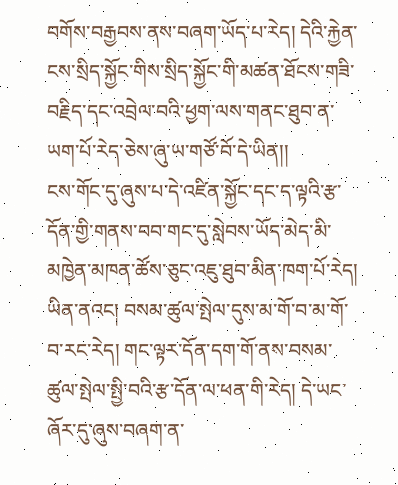བགོས་བརྒྱབས་ནས་བཞག་ཡོད་པ་རེད། དེའི་རྐྱེན་ངས་སྲིད་སྐྱོང་གིས་སྲིད་སྐྱོང་གི་མཚན་ཐོངས་གཟི་བརྗིད་དང་འབྲེལ་བའི་ཕྱག་ལས་གནང་ཐུབ་ན་ཡག་པོ་རེད་ཅེས་ཞུ་ཡ་གཙོ་བོ་དེ་ཡིན།།
ངས་གོང་དུ་ཞུས་པ་དེ་འཛིན་སྐྱོང་དང་ད་ལྟའི་རྩ་དོན་གྱི་གནས་བབ་གང་དུ་སླེབས་ཡོད་མེད་མི་མཁྱེན་མཁན་ཚོས་ཅུང་འཇུ་ཐུབ་མིན་ཁག་པོ་རེད། ཡིན་ནའང། བསམ་ཚུལ་སྤེལ་དུས་མ་གོ་བ་མ་གོ་བ་རང་རེད། གང་ལྟར་དོན་དག་གོ་ནས་བསམ་ཚུལ་སྤེལ་སྤྱི་བའི་རྩ་དོན་ལ་ཕན་གི་རེད། དེ་ཡང་ཞོར་དུ་ཞུས་བཞག་ན་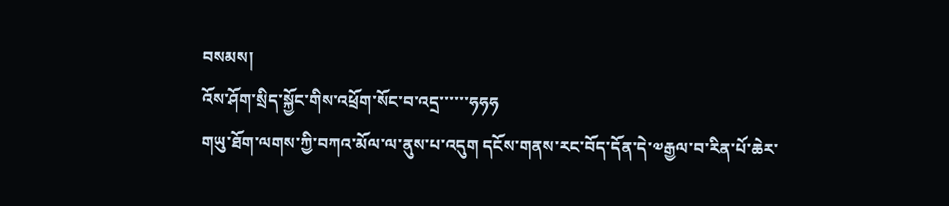བསམས།
འོས་ཤོག་སྲིད་སྐྱོང་གིས་འཕྲོག་སོང་བ་འདྲ་་་་་་ཧཧཧ
གཡུ་ཐོག་ལགས་ཀྱི་བཀའ་མོལ་ལ་ནུས་པ་འདུག དངོས་གནས་རང་བོད་དོན་དེ་༧རྒྱལ་བ་རིན་པོ་ཆེར་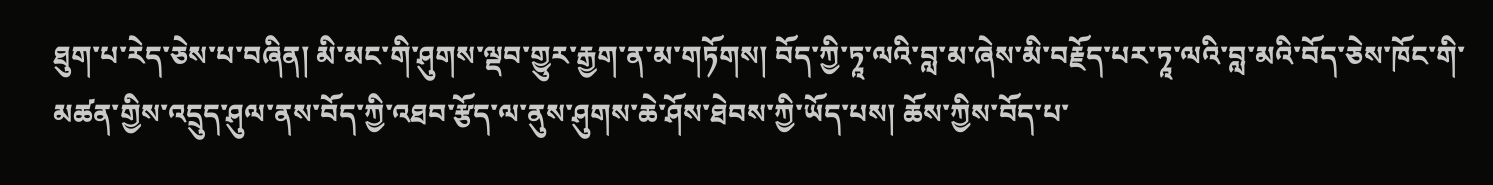ཐུག་པ་རེད་ཅེས་པ་བཞིན། མི་མང་གི་ཤུགས་ལྡབ་གྱུར་རྒྱག་ན་མ་གཏོགས། བོད་ཀྱི་ཏཱ་ལའི་བླ་མ་ཞེས་མི་བརྗོད་པར་ཏཱ་ལའི་བླ་མའི་བོད་ཅེས་ཁོང་གི་མཚན་གྱིས་འདྲུད་ཤུལ་ནས་བོད་ཀྱི་འཐབ་རྩོད་ལ་ནུས་ཤུགས་ཆེ་ཤོས་ཐེབས་ཀྱི་ཡོད་པས། ཆོས་ཀྱིས་བོད་པ་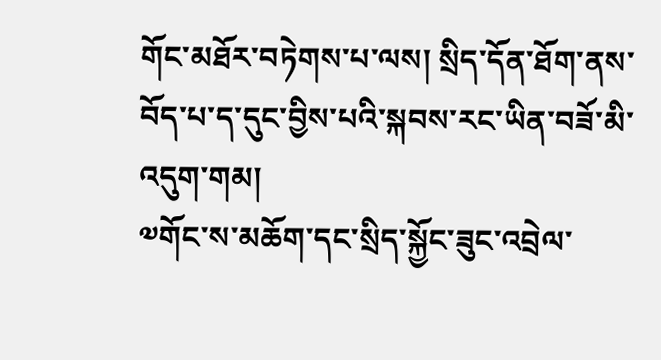གོང་མཐོར་བཏེགས་པ་ལས། སྲིད་དོན་ཐོག་ནས་བོད་པ་ད་དུང་བྱིས་པའི་སྐབས་རང་ཡིན་བཟོ་མི་འདུག་གམ།
༧གོང་ས་མཆོག་དང་སྲིད་སྐྱོང་ཟུང་འབྲེལ་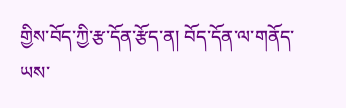གྱིས་བོད་ཀྱི་རྩ་དོན་རྩོད་ན། བོད་དོན་ལ་གནོད་ཡས་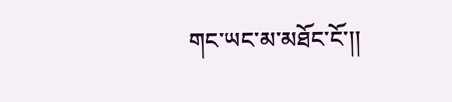གང་ཡང་མ་མཐོང་ངོ་།།